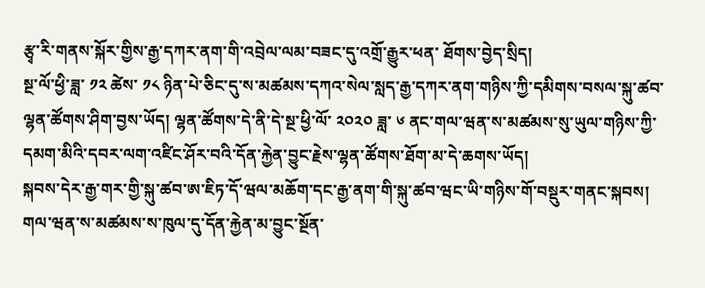རྩྭ་རི་གནས་སྐོར་གྱིས་རྒྱ་དཀར་ནག་གི་འབྲེལ་ལམ་བཟང་དུ་འགྲོ་རྒྱུར་ཕན་ ཐོགས་བྱེད་སྲིད།
སྔ་ལོ་ཕྱི་ཟླ་ ༡༢ ཚེས་ ༡༨ ཉིན་པེ་ཅིང་དུ་ས་མཚམས་དཀའ་སེལ་སླད་རྒྱ་དཀར་ནག་གཉིས་ཀྱི་དམིགས་བསལ་སྐུ་ཚབ་ལྷན་ཚོགས་ཤིག་བྱས་ཡོད། ལྷན་ཚོགས་དེ་ནི་དེ་སྔ་ཕྱི་ལོ་ ༢༠༢༠ ཟླ་ ༦ ནང་གལ་ཝན་ས་མཚམས་སུ་ཡུལ་གཉིས་ཀྱི་དམག་མིའི་དབར་ལག་འཛིང་ཤོར་བའི་དོན་རྐྱེན་བྱུང་རྗེས་ལྷན་ཚོགས་ཐོག་མ་དེ་ཆགས་ཡོད།
སྐབས་དེར་རྒྱ་གར་གྱི་སྐུ་ཚབ་ཨ་ཇིཏ་དོ་ཝལ་མཆོག་དང་རྒྱ་ནག་གི་སྐུ་ཚབ་ཝང་ཡི་གཉིས་གོ་བསྡུར་གནང་སྐབས། གལ་ཝན་ས་མཚམས་ས་ཁུལ་དུ་དོན་རྐྱེན་མ་བྱུང་སྔོན་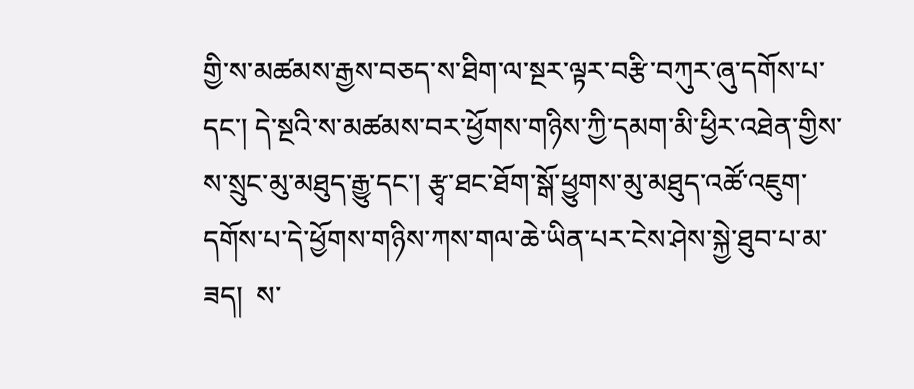གྱི་ས་མཚམས་རྒྱས་བཅད་ས་ཐིག་ལ་སྔར་ལྟར་བརྩི་བཀུར་ཞུ་དགོས་པ་དང་། དེ་སྔའི་ས་མཚམས་བར་ཕྱོགས་གཉིས་ཀྱི་དམག་མི་ཕྱིར་འཐེན་གྱིས་ས་སྲུང་མུ་མཐུད་རྒྱུ་དང་། རྩྭ་ཐང་ཐོག་སྒོ་ཕྱུགས་མུ་མཐུད་འཚོ་འཇུག་དགོས་པ་དེ་ཕྱོགས་གཉིས་ཀས་གལ་ཆེ་ཡིན་པར་ངེས་ཤེས་སྐྱེ་ཐུབ་པ་མ་ཟད།  ས་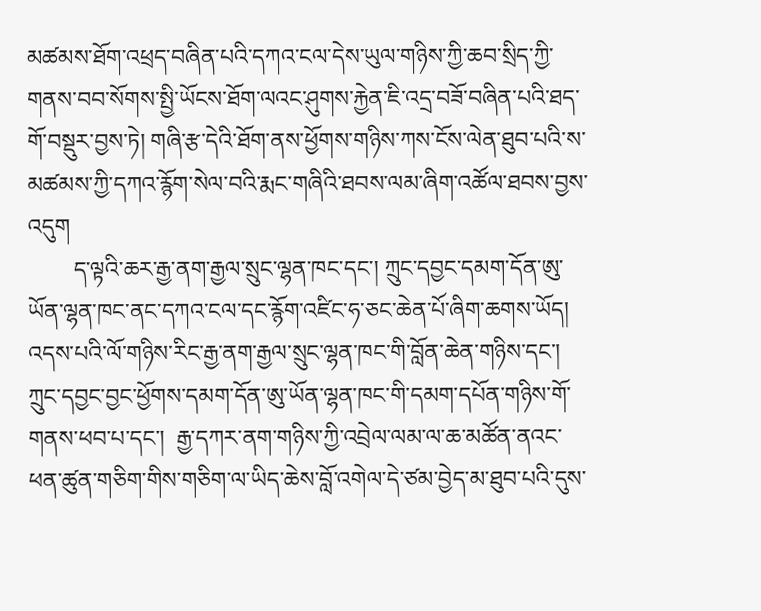མཚམས་ཐོག་འཕྲད་བཞིན་པའི་དཀའ་ངལ་དེས་ཡུལ་གཉིས་ཀྱི་ཆབ་སྲིད་ཀྱི་གནས་བབ་སོགས་སྤྱི་ཡོངས་ཐོག་ལའང་ཤུགས་རྐྱེན་ཇི་འདྲ་བཟོ་བཞིན་པའི་ཐད་གོ་བསྡུར་བྱས་ཏེ། གཞི་རྩ་དེའི་ཐོག་ནས་ཕྱོགས་གཉིས་ཀས་ངོས་ལེན་ཐུབ་པའི་ས་མཚམས་ཀྱི་དཀའ་རྙོག་སེལ་བའི་རྨང་གཞིའི་ཐབས་ལམ་ཞིག་འཚོལ་ཐབས་བྱས་འདུག
        ད་ལྟའི་ཆར་རྒྱ་ནག་རྒྱལ་སྲུང་ལྷན་ཁང་དང་། ཀྲུང་དབྱང་དམག་དོན་ཨུ་ཡོན་ལྷན་ཁང་ནང་དཀའ་ངལ་དང་རྙོག་འཛིང་ཧ་ཅང་ཆེན་པོ་ཞིག་ཆགས་ཡོད།  འདས་པའི་ལོ་གཉིས་རིང་རྒྱ་ནག་རྒྱལ་སྲུང་ལྷན་ཁང་གི་བློན་ཆེན་གཉིས་དང་། ཀྲུང་དབྱང་བྱང་ཕྱོགས་དམག་དོན་ཨུ་ཡོན་ལྷན་ཁང་གི་དམག་དཔོན་གཉིས་གོ་གནས་ཕབ་པ་དང་།  རྒྱ་དཀར་ནག་གཉིས་ཀྱི་འབྲེལ་ལམ་ལ་ཆ་མཚོན་ནའང་ཕན་ཚུན་གཅིག་གིས་གཅིག་ལ་ཡིད་ཆེས་བློ་འགེལ་དེ་ཙམ་བྱེད་མ་ཐུབ་པའི་དུས་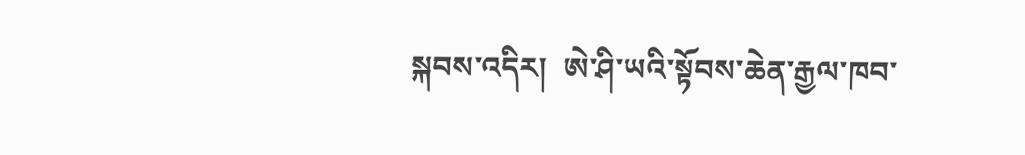སྐབས་འདིར།  ཨེ་ཤི་ཡའི་སྟོབས་ཆེན་རྒྱལ་ཁབ་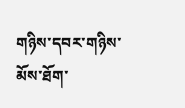གཉིས་དབར་གཉིས་མོས་ཐོག་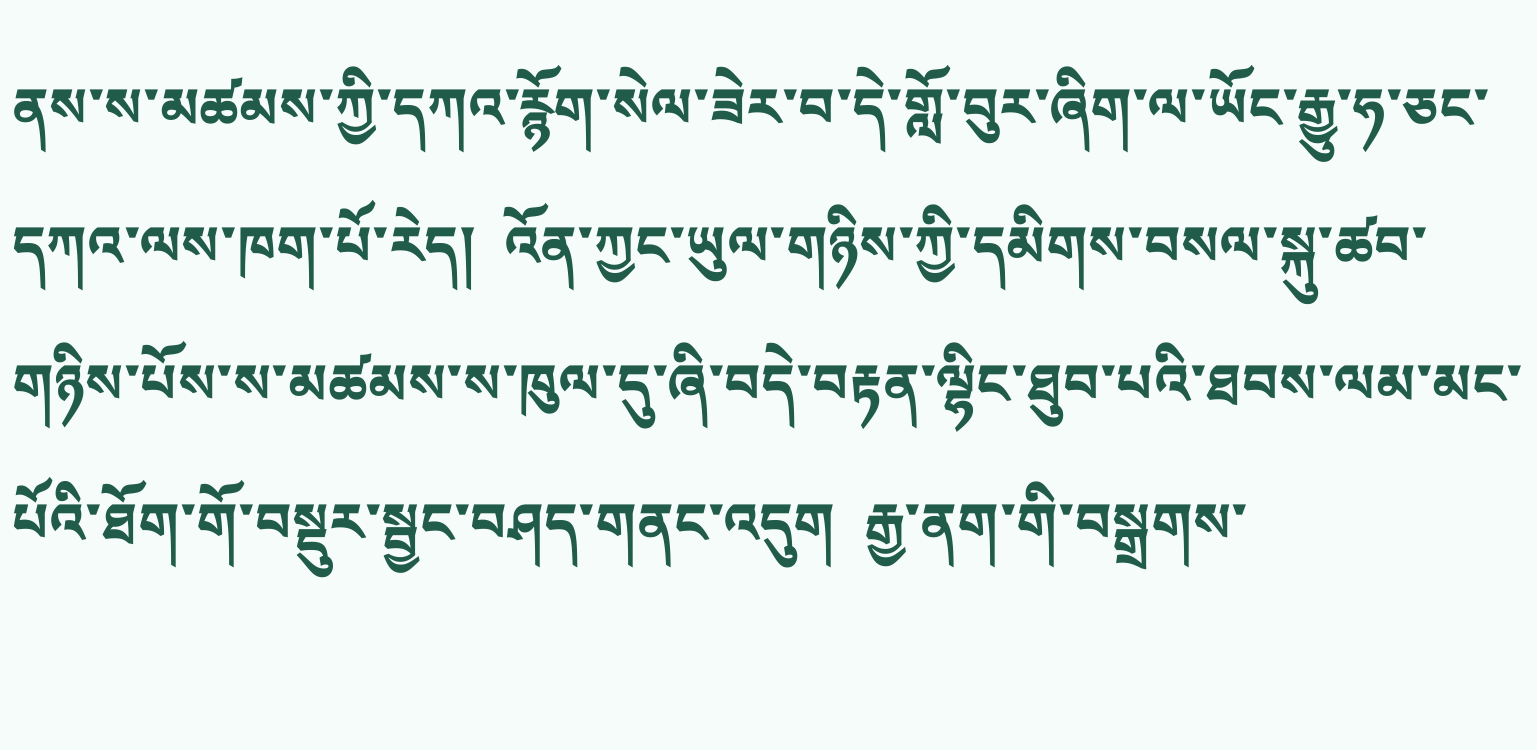ནས་ས་མཚམས་ཀྱི་དཀའ་རྙོག་སེལ་ཟེར་བ་དེ་གློ་བུར་ཞིག་ལ་ཡོང་རྒྱུ་ཧ་ཅང་དཀའ་ལས་ཁག་པོ་རེད།  འོན་ཀྱང་ཡུལ་གཉིས་ཀྱི་དམིགས་བསལ་སྐུ་ཚབ་གཉིས་པོས་ས་མཚམས་ས་ཁུལ་དུ་ཞི་བདེ་བརྟན་ལྷིང་ཐུབ་པའི་ཐབས་ལམ་མང་པོའི་ཐོག་གོ་བསྡུར་སྦྱང་བཤད་གནང་འདུག  རྒྱ་ནག་གི་བསྒྲགས་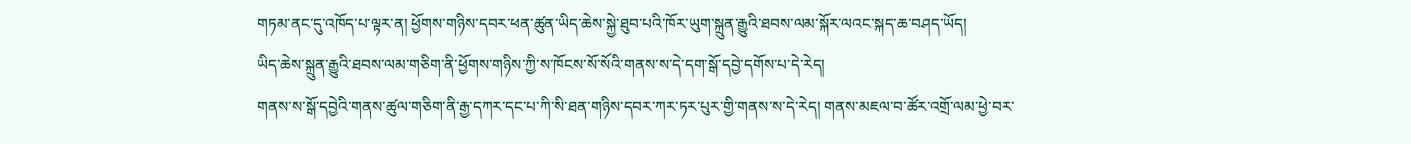གཏམ་ནང་དུ་འཁོད་པ་ལྟར་ན། ཕྱོགས་གཉིས་དབར་ཕན་ཚུན་ཡིད་ཆེས་སྐྱེ་ཐུབ་པའི་ཁོར་ཡུག་སྐྲུན་རྒྱུའི་ཐབས་ལམ་སྐོར་ལའང་སྐད་ཆ་བཤད་ཡོད།
ཡིད་ཆེས་སྐྲུན་རྒྱུའི་ཐབས་ལམ་གཅིག་ནི་ཕྱོགས་གཉིས་ཀྱི་ས་ཁོངས་སོ་སོའི་གནས་ས་དེ་དག་སྒོ་དབྱེ་དགོས་པ་དེ་རེད།
གནས་ས་སྒོ་དབྱེའི་གནས་ཚུལ་གཅིག་ནི་རྒྱ་དཀར་དང་པ་ཀི་སི་ཐན་གཉིས་དབར་ཀར་ཏར་པུར་གྱི་གནས་ས་དེ་རེད། གནས་མཇལ་བ་ཚོར་འགྲོ་ལམ་ཕྱེ་བར་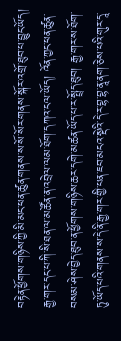བརྟེན་ཕྱོགས་གཉིས་ཀྱི་མི་མང་ཕན་ཚུན་གནས་ས་སོ་སོར་གནས་སྐོར་འགྲོ་ཐུབ་པ་བྱུང་ཡོད། རྒྱ་གར་དང་པ་ཀི་སི་ཐན་ལ་མཚོན་ན་འབྲེལ་ལམ་ཐོག་དཀའ་ངལ་ཡོད། འོན་ཀྱང་ཕན་ཚུན་བསམ་ཤེས་བྱེད་ཐུབ་ན་ཕྱོགས་གཉིས་ཆར་དགེ་མཚན་ཡོད་པ་ར་སྤྲོད་ཐུབ། རྒྱ་གར་ས་ཐོག་ཏུ་ཡོད་པའི་གནས་ས་དེ་ནི་རྒྱ་གར་གྱི་པན་ཇབ་མངའ་སྡེའི་དེ་ར་བྷ་བྷ་ནཱ་ནག་ཅེས་པའི་གུར་དཱ་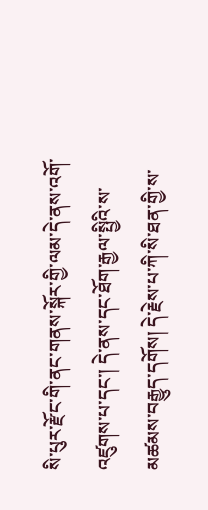སི་པུར་རྫོང་གི་ནང་གནས་སྐོར་གྱི་ལམ་དེ་ནས་འགོ་འཛུགས་པ་དང་། དེ་ནས་དང་ཐོག་རྒྱལ་སྤྱིའི་ས་མཚམས་བརྒྱུད་དགོས། དེ་རྗེས་པ་ཀི་སི་ཐན་གྱི་ས་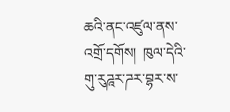ཆའི་ནང་འཛུལ་ནས་འགྲོ་དགོས།  ཁུལ་དེའི་གུ་རུཌཱར་ཌར་བྷར་ས་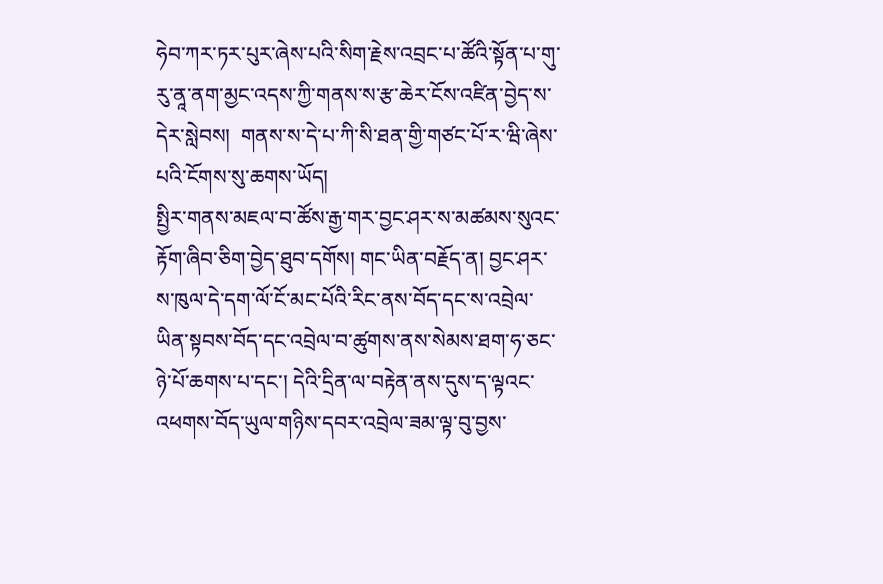ཧེབ་ཀར་ཏར་པུར་ཞེས་པའི་སིག་རྗེས་འབྲང་པ་ཚོའི་སྟོན་པ་གུ་རུ་ནཱ་ནག་མྱང་འདས་ཀྱི་གནས་ས་རྩ་ཆེར་ངོས་འཛིན་བྱེད་ས་དེར་སླེབས།  གནས་ས་དེ་པ་ཀི་སི་ཐན་གྱི་གཙང་པོ་ར་ཝི་ཞེས་པའི་ངོགས་སུ་ཆགས་ཡོད།
སྤྱིར་གནས་མཇལ་བ་ཚོས་རྒྱ་གར་བྱང་ཤར་ས་མཚམས་སུའང་རྟོག་ཞིབ་ཅིག་བྱེད་ཐུབ་དགོས། གང་ཡིན་བརྗོད་ན། བྱང་ཤར་ས་ཁུལ་དེ་དག་ལོ་ངོ་མང་པོའི་རིང་ནས་བོད་དང་ས་འབྲེལ་ཡིན་སྟབས་བོད་དང་འབྲེལ་བ་ཚུགས་ནས་སེམས་ཐག་ཧ་ཅང་ཉེ་པོ་ཆགས་པ་དང་། དེའི་དྲིན་ལ་བརྟེན་ནས་དུས་ད་ལྟའང་འཕགས་བོད་ཡུལ་གཉིས་དབར་འབྲེལ་ཟམ་ལྟ་བུ་བྱས་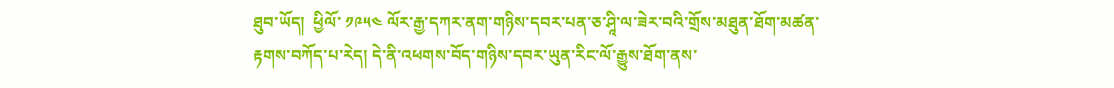ཐུབ་ཡོད།  ཕྱིལོ་ ༡༩༥༤ ལོར་རྒྱ་དཀར་ནག་གཉིས་དབར་པན་ཅ་ཤཱི་ལ་ཟེར་བའི་གྲོས་མཐུན་ཐོག་མཚན་རྟགས་བཀོད་པ་རེད། དེ་ནི་འཕགས་བོད་གཉིས་དབར་ཡུན་རིང་ལོ་རྒྱུས་ཐོག་ནས་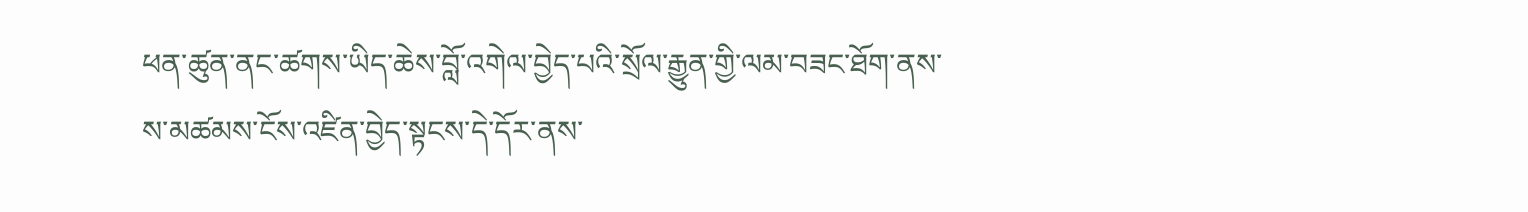ཕན་ཚུན་ནང་ཚགས་ཡིད་ཆེས་བློ་འགེལ་བྱེད་པའི་སྲོལ་རྒྱུན་གྱི་ལམ་བཟང་ཐོག་ནས་ས་མཚམས་ངོས་འཛིན་བྱེད་སྟངས་དེ་དོར་ནས་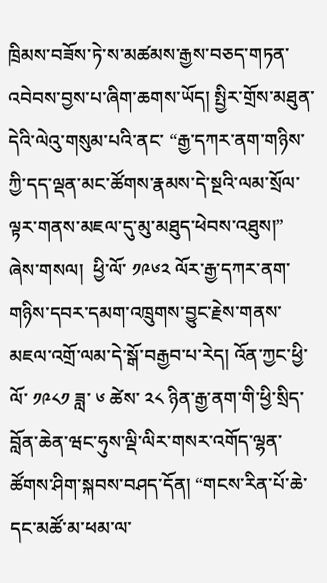ཁྲིམས་བཟོས་ཏེ་ས་མཚམས་རྒྱས་བཅད་གཏན་འབེབས་བྱས་པ་ཞིག་ཆགས་ཡོད། སྤྱིར་གྲོས་མཐུན་དེའི་ལེའུ་གསུམ་པའི་ནང་ “རྒྱ་དཀར་ནག་གཉིས་ཀྱི་དད་ལྡན་མང་ཚོགས་རྣམས་དེ་སྔའི་ལམ་སྲོལ་ལྟར་གནས་མཇལ་དུ་མུ་མཐུད་ཕེབས་འཐུས།” ཞེས་གསལ།  ཕྱི་ལོ་ ༡༩༦༢ ལོར་རྒྱ་དཀར་ནག་གཉིས་དབར་དམག་འཁྲུགས་བྱུང་རྗེས་གནས་མཇལ་འགྲོ་ལམ་དེ་སྒོ་བརྒྱབ་པ་རེད། འོན་ཀྱང་ཕྱི་ལོ་ ༡༩༨༡ ཟླ་ ༦ ཚེས་ ༢༨ ཉིན་རྒྱ་ནག་གི་ཕྱི་སྲིད་བློན་ཆེན་ཝང་ཧུས་ལྡི་ལིར་གསར་འགོད་ལྷན་ཚོགས་ཤིག་སྐབས་བཤད་དོན། “གངས་རིན་པོ་ཆེ་དང་མཚོ་མ་ཕམ་ལ་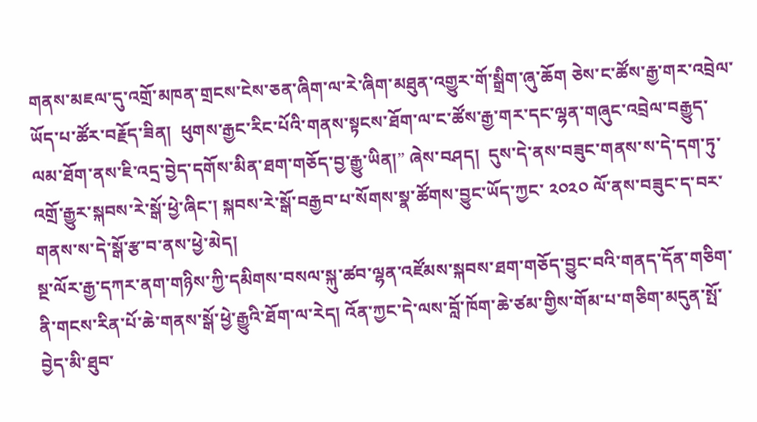གནས་མཇལ་དུ་འགྲོ་མཁན་གྲངས་ངེས་ཅན་ཞིག་ལ་རེ་ཞིག་མཐུན་འགྱུར་གོ་སྒྲིག་ཞུ་ཆོག ཅེས་ང་ཚོས་རྒྱ་གར་འབྲེལ་ཡོད་པ་ཚོར་བརྗོད་ཟིན།  ཕུགས་རྒྱང་རིང་པོའི་གནས་སྟངས་ཐོག་ལ་ང་ཚོས་རྒྱ་གར་དང་ལྷན་གཞུང་འབྲེལ་བརྒྱུད་ལམ་ཐོག་ནས་ཇི་འདྲ་བྱེད་དགོས་མིན་ཐག་གཅོད་བྱ་རྒྱུ་ཡིན།” ཞེས་བཤད།  དུས་དེ་ནས་བཟུང་གནས་ས་དེ་དག་ཏུ་འགྲོ་རྒྱུར་སྐབས་རེ་སྒོ་ཕྱེ་ཞིང་། སྐབས་རེ་སྒོ་བརྒྱབ་པ་སོགས་སྣ་ཚོགས་བྱུང་ཡོད་ཀྱང་ ༢༠༢༠ ལོ་ནས་བཟུང་ད་བར་གནས་ས་དེ་སྒོ་རྩ་བ་ནས་ཕྱེ་མེད།
སྔ་ལོར་རྒྱ་དཀར་ནག་གཉིས་ཀྱི་དམིགས་བསལ་སྐུ་ཚབ་ལྷན་འཛོམས་སྐབས་ཐག་གཅོད་བྱུང་བའི་གནད་དོན་གཅིག་ནི་གངས་རིན་པོ་ཆེ་གནས་སྒོ་ཕྱེ་རྒྱུའི་ཐོག་ལ་རེད། འོན་ཀྱང་དེ་ལས་བློ་ཁོག་ཆེ་ཙམ་གྱིས་གོམ་པ་གཅིག་མདུན་སྤོ་བྱེད་མི་ཐུབ་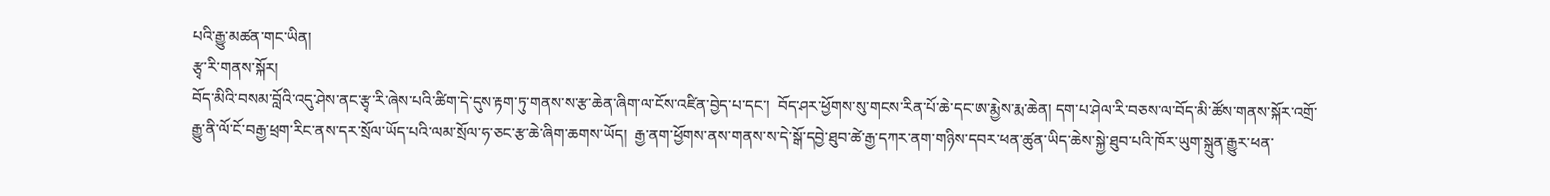པའི་རྒྱུ་མཚན་གང་ཡིན།
རྩྭ་རི་གནས་སྐོར།
བོད་མིའི་བསམ་བློའི་འདུ་ཤེས་ནང་རྩྭ་རི་ཞེས་པའི་ཚིག་དེ་དུས་རྟག་ཏུ་གནས་ས་རྩ་ཆེན་ཞིག་ལ་ངོས་འཛིན་བྱེད་པ་དང་།  བོད་ཤར་ཕྱོགས་སུ་གངས་རིན་པོ་ཆེ་དང་ཨ་རྨྱེས་རྨ་ཆེན། དག་པ་ཤེལ་རི་བཅས་ལ་བོད་མི་ཚོས་གནས་སྐོར་འགྲོ་རྒྱུ་ནི་ལོ་ངོ་བརྒྱ་ཕྲག་རིང་ནས་དར་སྲོལ་ཡོད་པའི་ལམ་སྲོལ་ཧ་ཅང་རྩ་ཆེ་ཞིག་ཆགས་ཡོད།  རྒྱ་ནག་ཕྱོགས་ནས་གནས་ས་དེ་སྒོ་དབྱེ་ཐུབ་ཚེ་རྒྱ་དཀར་ནག་གཉིས་དབར་ཕན་ཚུན་ཡིད་ཆེས་སྐྱེ་ཐུབ་པའི་ཁོར་ཡུག་སྐྲུན་རྒྱུར་ཕན་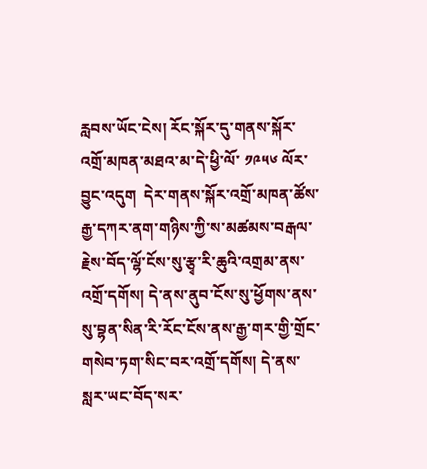རླབས་ཡོང་ངེས། རོང་སྐོར་དུ་གནས་སྐོར་འགྲོ་མཁན་མཐའ་མ་དེ་ཕྱི་ལོ་ ༡༩༥༦ ལོར་བྱུང་འདུག  དེར་གནས་སྐོར་འགྲོ་མཁན་ཚོས་རྒྱ་དཀར་ནག་གཉིས་ཀྱི་ས་མཚམས་བརྒལ་རྗེས་བོད་ལྷོ་ངོས་སུ་རྩྭ་རི་ཆུའི་འགྲམ་ནས་འགྲོ་དགོས། དེ་ནས་ནུབ་ངོས་སུ་ཕྱོགས་ནས་སུ་བྷན་སིན་རི་རོང་ངོས་ནས་རྒྱ་གར་གྱི་གྲོང་གསེབ་ཏག་སིང་བར་འགྲོ་དགོས། དེ་ནས་སླར་ཡང་བོད་སར་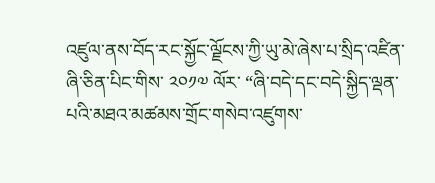འཛུལ་ནས་བོད་རང་སྐྱོང་ལྗོངས་ཀྱི་ཡུ་མེ་ཞེས་པ་སྲིད་འཛིན་ཞི་ཅིན་པིང་གིས་ ༢༠༡༧ ལོར་ “ཞི་བདེ་དང་བདེ་སྐྱིད་ལྡན་པའི་མཐའ་མཚམས་གྲོང་གསེབ་འཛུགས་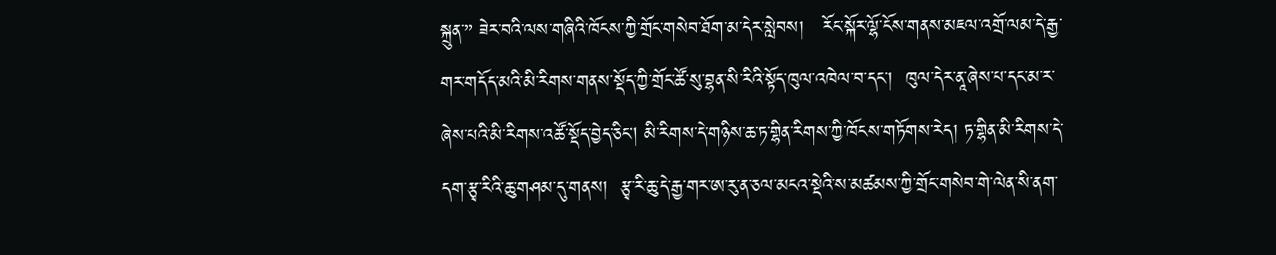སྐྲུན་” ཟེར་བའི་ལས་གཞིའི་ཁོངས་ཀྱི་གྲོང་གསེབ་ཐོག་མ་དེར་སླེབས།   རོང་སྐོར་ལྷོ་ངོས་གནས་མཇལ་འགྲོ་ལམ་དེ་རྒྱ་གར་གདོད་མའི་མི་རིགས་གནས་སྡོད་ཀྱི་གྲོང་ཚོ་སུ་བྷན་སི་རིའི་སྟོད་ཁུལ་འཁེལ་བ་དང་།  ཁུལ་དེར་ནཱ་ཞེས་པ་དང་མ་ར་ཞེས་པའི་མི་རིགས་འཚོ་སྡོད་བྱེད་ཅིང། མི་རིགས་དེ་གཉིས་ཆ་ཏ་གྷིན་རིགས་ཀྱི་ཁོངས་གཏོགས་རེད། ཏ་གྷིན་མི་རིགས་དེ་དག་རྩྭ་རིའི་ཆུ་གཤམ་དུ་གནས།  རྩྭ་རི་ཆུ་དེ་རྒྱ་གར་ཨ་རུ་ན་ཅལ་མངའ་སྡེའི་ས་མཚམས་ཀྱི་གྲོང་གསེབ་གེ་ལེན་སི་ནག་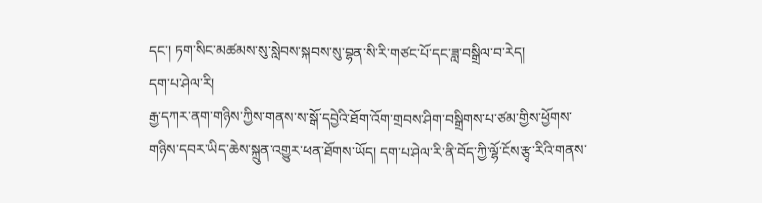དང་། ཏག་སིང་མཚམས་སུ་སླེབས་སྐབས་སུ་བྷན་སི་རི་གཙང་པོ་དང་ཟླ་བསྒྲིལ་བ་རེད།
དག་པ་ཤེལ་རི།
རྒྱ་དཀར་ནག་གཉིས་ཀྱིས་གནས་ས་སྒོ་དབྱེའི་ཐོག་འོག་གྲབས་ཤིག་བསྒྲིགས་པ་ཙམ་གྱིས་ཕྱོགས་གཉིས་དབར་ཡིད་ཆེས་སྐྲུན་འགྱུར་ཕན་ཐོགས་ཡོད། དག་པ་ཤེལ་རི་ནི་བོད་ཀྱི་ལྷོ་ངོས་རྩྭ་རིའི་གནས་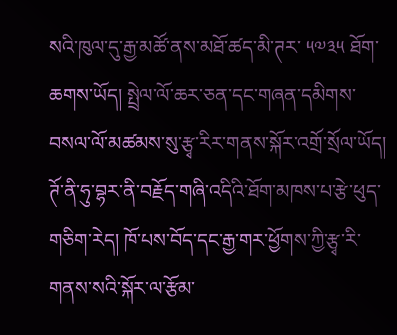སའི་ཁུལ་དུ་རྒྱ་མཚོ་ནས་མཐོ་ཚད་མི་ཊར་ ༥༧༣༥ ཐོག་ཆགས་ཡོད། སྤྲེལ་ལོ་ཆར་ཅན་དང་གཞན་དམིགས་བསལ་ལོ་མཚམས་སུ་རྩྭ་རིར་གནས་སྐོར་འགྲོ་སྲོལ་ཡོད།  ཊོ་ནི་ཧུ་བྷར་ནི་བརྗོད་གཞི་འདིའི་ཐོག་མཁས་པ་རྩེ་ཕུད་གཅིག་རེད། ཁོ་པས་བོད་དང་རྒྱ་གར་ཕྱོགས་ཀྱི་རྩྭ་རི་གནས་སའི་སྐོར་ལ་རྩོམ་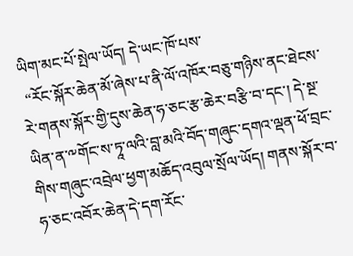ཡིག་མང་པོ་སྤེལ་ཡོད། དེ་ཡང་ཁོ་པས་
 “རོང་སྐོར་ཆེན་མོ་ཞེས་པ་ནི་ལོ་འཁོར་བཅུ་གཉིས་ནང་ཐེངས་རེ་གནས་སྐོར་གྱི་དུས་ཆེན་ཧ་ཅང་རྩ་ཆེར་བརྩི་བ་དང་། དེ་སྔ་ཡིན་ན་༸གོང་ས་ཏཱ་ལའི་བླ་མའི་བོད་གཞུང་དགའ་ལྡན་ཕོ་བྲང་གིས་གཞུང་འབྲེལ་ཕྱག་མཆོད་འབུལ་སྲོལ་ཡོད། གནས་སྐོར་བ་ཧ་ཅང་འབོར་ཆེན་དེ་དག་རོང་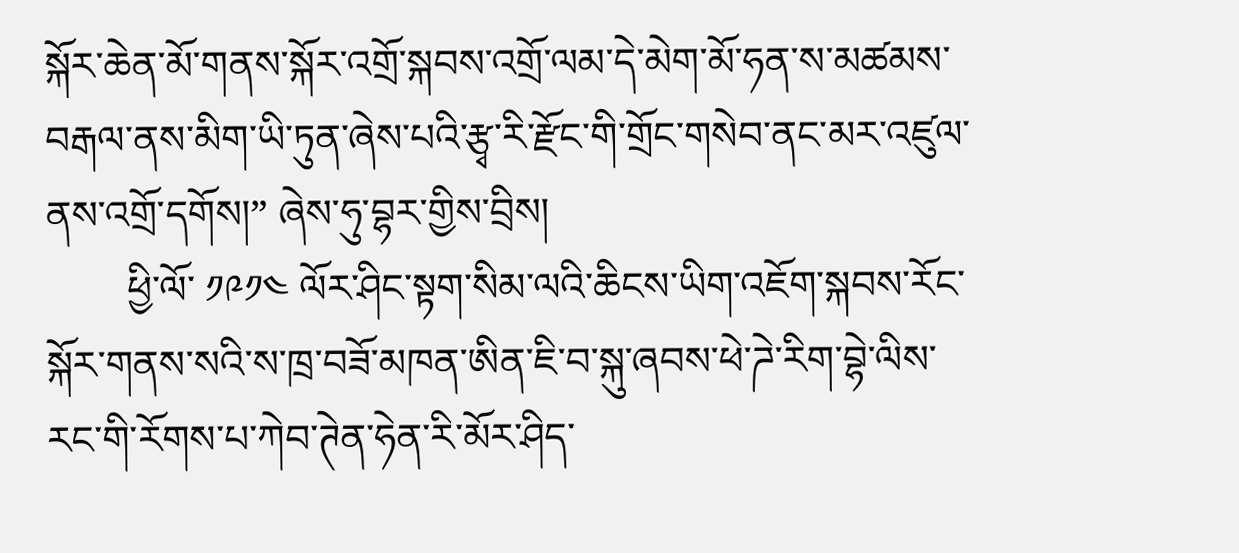སྐོར་ཆེན་མོ་གནས་སྐོར་འགྲོ་སྐབས་འགྲོ་ལམ་དེ་མེག་མོ་ཧན་ས་མཚམས་བརྒལ་ནས་མིག་ཡི་ཏུན་ཞེས་པའི་རྩྭ་རི་རྫོང་གི་གྲོང་གསེབ་ནང་མར་འཛུལ་ནས་འགྲོ་དགོས།” ཞེས་ཧུ་བྷར་གྱིས་བྲིས།
        ཕྱི་ལོ་ ༡༩༡༤ ལོར་ཤིང་སྟག་སིམ་ལའི་ཆིངས་ཡིག་འཇོག་སྐབས་རོང་སྐོར་གནས་སའི་ས་ཁྲ་བཟོ་མཁན་ཨིན་ཇི་བ་སྐུ་ཞབས་ཕེ་ཌེ་རིག་བྷེ་ལིས་རང་གི་རོགས་པ་ཀེབ་ཊེན་ཧེན་རི་མོར་ཤིད་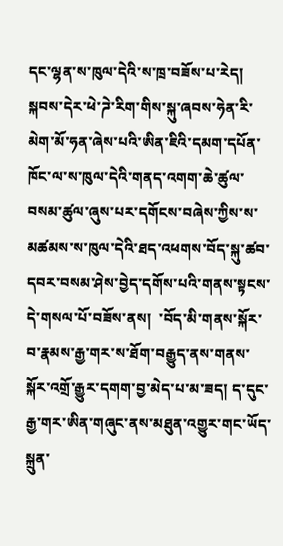དང་ལྷན་ས་ཁུལ་དེའི་ས་ཁྲ་བཟོས་པ་རེད། སྐབས་དེར་ཕེ་ཌེ་རིག་གིས་སྐུ་ཞབས་ཧེན་རི་མེག་མོ་ཧན་ཞེས་པའི་ཨིན་ཇིའི་དམག་དཔོན་ཁོང་ལ་ས་ཁུལ་དེའི་གནད་འགག་ཆེ་ཚུལ་བསམ་ཚུལ་ཞུས་པར་དགོངས་བཞེས་ཀྱིས་ས་མཚམས་ས་ཁུལ་དེའི་ཐད་འཕགས་བོད་སྐུ་ཚབ་དབར་བསམ་ཤེས་བྱེད་དགོས་པའི་གནས་སྟངས་དེ་གསལ་པོ་བཟོས་ནས།  ་བོད་མི་གནས་སྐོར་བ་རྣམས་རྒྱ་གར་ས་ཐོག་བརྒྱུད་ནས་གནས་སྐོར་འགྲོ་རྒྱུར་དགག་བྱ་མེད་པ་མ་ཟད། ད་དུང་རྒྱ་གར་ཨིན་གཞུང་ནས་མཐུན་འགྱུར་གང་ཡོད་སྐྲུན་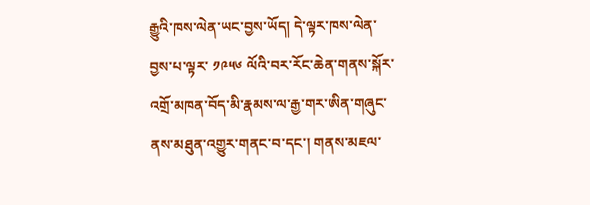རྒྱུའི་ཁས་ལེན་ཡང་བྱས་ཡོད། དེ་ལྟར་ཁས་ལེན་བྱས་པ་ལྟར་ ༡༩༥༦ ལོའི་བར་རོང་ཆེན་གནས་སྐོར་འགྲོ་མཁན་བོད་མི་རྣམས་ལ་རྒྱ་གར་ཨིན་གཞུང་ནས་མཐུན་འགྱུར་གནང་བ་དང་། གནས་མཇལ་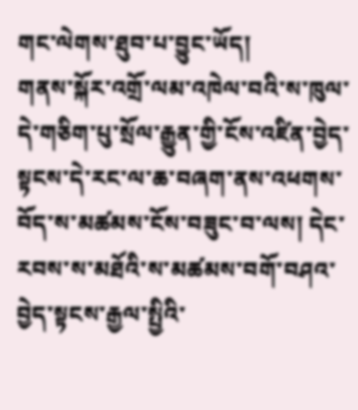གང་ལེགས་ཐུབ་པ་བྱུང་ཡོད།
གནས་སྐོར་འགྲོ་ལམ་འཁེལ་བའི་ས་ཁུལ་དེ་གཅིག་པུ་སྲོལ་རྒྱུན་གྱི་ངོས་འཛིན་བྱེད་སྟངས་དེ་རང་ལ་ཆ་བཞག་ནས་འཕགས་བོད་ས་མཚམས་ངོས་བཟུང་བ་ལས། དེང་རབས་ས་མཐོའི་ས་མཚམས་བགོ་བཤའ་བྱེད་སྟངས་རྒྱལ་སྤྱིའི་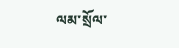ལམ་སྲོལ་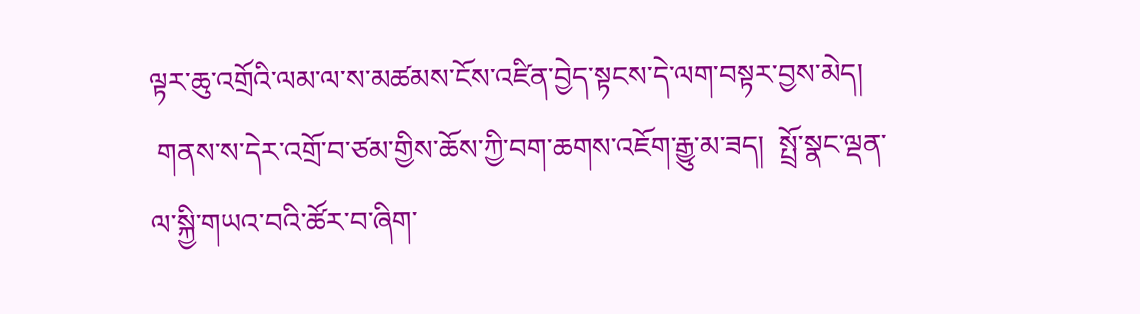ལྟར་ཆུ་འགྲོའི་ལམ་ལ་ས་མཚམས་ངོས་འཛིན་བྱེད་སྟངས་དེ་ལག་བསྟར་བྱས་མེད།
 གནས་ས་དེར་འགྲོ་བ་ཙམ་གྱིས་ཆོས་ཀྱི་བག་ཆགས་འཇོག་རྒྱུ་མ་ཟད།  སྤྲོ་སྣང་ལྡན་ལ་སྐྱི་གཡའ་བའི་ཚོར་བ་ཞིག་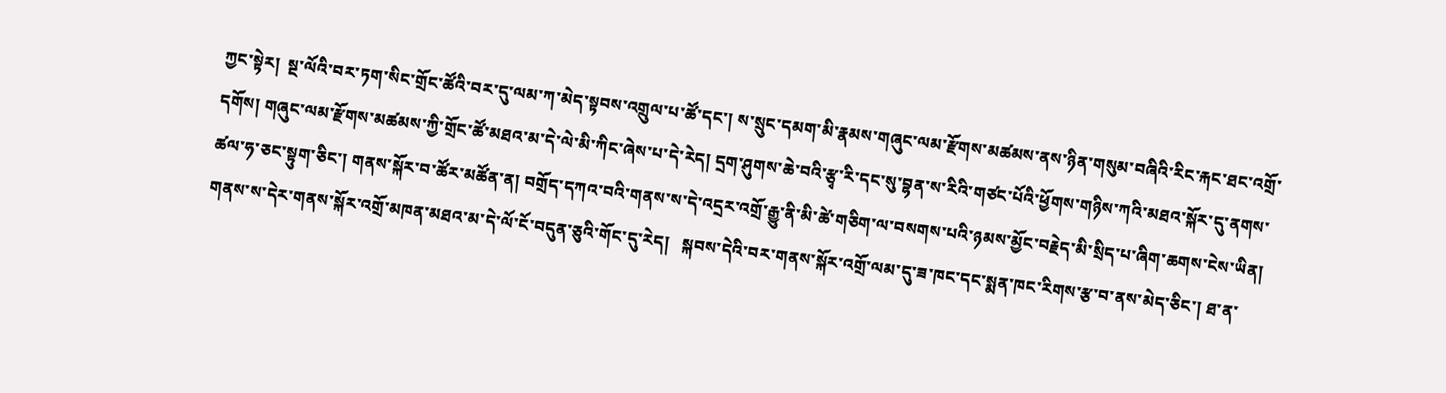ཀྱང་སྟེར།  སྔ་ལོའི་བར་ཏག་སིང་གྲོང་ཚོའི་བར་དུ་ལམ་ཀ་མེད་སྟབས་འགྲུལ་པ་ཚོ་དང་། ས་སྲུང་དམག་མི་རྣམས་གཞུང་ལམ་རྫོགས་མཚམས་ནས་ཉིན་གསུམ་བཞིའི་རིང་རྐང་ཐང་འགྲོ་དགོས། གཞུང་ལམ་རྫོགས་མཚམས་ཀྱི་གྲོང་ཚོ་མཐའ་མ་དེ་ལེ་མི་ཀིང་ཞེས་པ་དེ་རེད། དྲག་ཤུགས་ཆེ་བའི་རྩྭ་རི་དང་སུ་བྷན་ས་རིའི་གཙང་པོའི་ཕྱོགས་གཉིས་ཀའི་མཐའ་སྐོར་དུ་ནགས་ཚལ་ཧ་ཅང་སྟུག་ཅིང་། གནས་སྐོར་བ་ཚོར་མཚོན་ན། བགྲོད་དཀའ་བའི་གནས་ས་དེ་འདྲར་འགྲོ་རྒྱུ་ནི་མི་ཚེ་གཅིག་ལ་བསགས་པའི་ཉམས་མྱོང་བརྗེད་མི་སྲིད་པ་ཞིག་ཆགས་ངེས་ཡིན།
གནས་ས་དེར་གནས་སྐོར་འགྲོ་མཁན་མཐའ་མ་དེ་ལོ་ངོ་བདུན་ཅུའི་གོང་དུ་རེད།   སྐབས་དེའི་བར་གནས་སྐོར་འགྲོ་ལམ་དུ་ཟ་ཁང་དང་སྨན་ཁང་རིགས་རྩ་བ་ནས་མེད་ཅིང་། ཐ་ན་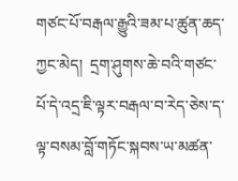གཙང་པོ་བརྒལ་རྒྱུའི་ཟམ་པ་ཚུན་ཆད་ཀྱང་མེད།  དྲག་ཤུགས་ཆེ་བའི་གཙང་པོ་དེ་འདྲ་ཇི་ལྟར་བརྒལ་བ་རེད་ཅེས་ད་ལྟ་བསམ་བློ་གཏོང་སྐབས་ཡ་མཚན་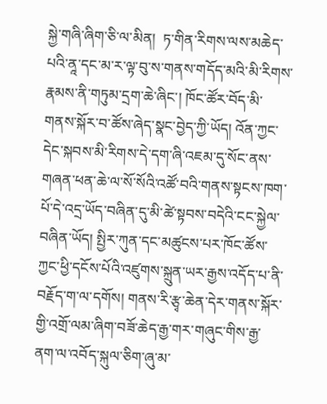སྐྱེ་གཞི་ཞིག་ཅི་ལ་མིན།  ཏ་གིན་རིགས་ལས་མཆེད་པའི་ནཱ་དང་མ་ར་ལྟ་བུ་ས་གནས་གདོད་མའི་མི་རིགས་རྣམས་ནི་གཏུམ་དྲག་ཆེ་ཞིང་། ཁོང་ཚོར་བོད་མི་གནས་སྐོར་བ་ཚོས་ཞེད་སྣང་བྱེད་ཀྱི་ཡོད། འོན་ཀྱང་དེང་སྐབས་མི་རིགས་དེ་དག་ཞི་འཇམ་དུ་སོང་ནས་གཞན་ཕན་ཆེ་ལ་སོ་སོའི་འཚོ་བའི་གནས་སྟངས་ཁག་པོ་དེ་འདྲ་ཡོད་བཞིན་དུ་མི་ཚེ་སྟབས་བདེའི་ངང་སྐྱེལ་བཞིན་ཡོད། སྤྱིར་ཀུན་དང་མཚུངས་པར་ཁོང་ཚོས་ཀྱང་ཕྱི་དངོས་པོའི་འཛུགས་སྐྲུན་ཡར་རྒྱས་འདོད་པ་ནི་བརྗོད་ག་ལ་དགོས། གནས་རི་རྩྭ་ཆེན་དེར་གནས་སྐོར་གྱི་འགྲོ་ལམ་ཞིག་བཟོ་ཆེད་རྒྱ་གར་གཞུང་གིས་རྒྱ་ནག་ལ་འབོད་སྐུལ་ཅིག་ཞུ་མ་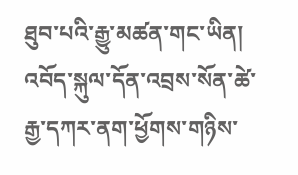ཐུབ་པའི་རྒྱུ་མཚན་གང་ཡིན། འབོད་སྐུལ་དོན་འབྲས་སོན་ཚེ་རྒྱ་དཀར་ནག་ཕྱོགས་གཉིས་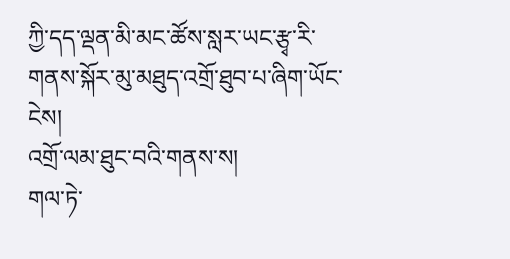ཀྱི་དད་ལྡན་མི་མང་ཚོས་སླར་ཡང་རྩྭ་རི་གནས་སྐོར་མུ་མཐུད་འགྲོ་ཐུབ་པ་ཞིག་ཡོང་ངེས།
འགྲོ་ལམ་ཐུང་བའི་གནས་ས།
གལ་ཏེ་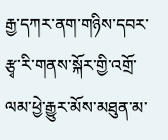རྒྱ་དཀར་ནག་གཉིས་དབར་རྩྭ་རི་གནས་སྐོར་གྱི་འགྲོ་ལམ་ཕྱེ་རྒྱུར་མོས་མཐུན་མ་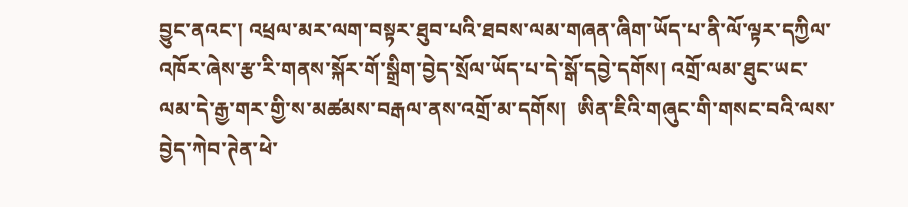བྱུང་ནའང་། འཕྲལ་མར་ལག་བསྟར་ཐུབ་པའི་ཐབས་ལམ་གཞན་ཞིག་ཡོད་པ་ནི་ལོ་ལྟར་དཀྱིལ་འཁོར་ཞེས་རྩ་རི་གནས་སྐོར་གོ་སྒྲིག་བྱེད་སྲོལ་ཡོད་པ་དེ་སྒོ་དབྱེ་དགོས། འགྲོ་ལམ་ཐུང་ཡང་ལམ་དེ་རྒྱ་གར་གྱི་ས་མཚམས་བརྒལ་ནས་འགྲོ་མ་དགོས།  ཨིན་ཇིའི་གཞུང་གི་གསང་བའི་ལས་བྱེད་ཀེབ་ཊེན་ཕེ་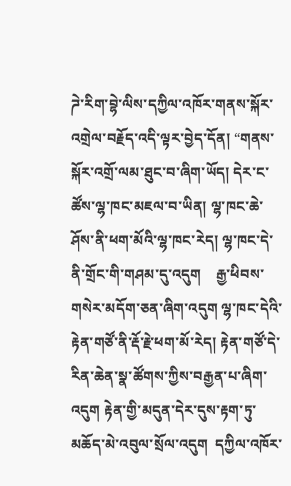ཌེ་རིག་བྷེ་ལིས་དཀྱིལ་འཁོར་གནས་སྐོར་འགྲེལ་བརྗོད་འདི་ལྟར་བྱེད་དོན། “གནས་སྐོར་འགྲོ་ལམ་ཐུང་བ་ཞིག་ཡོད། དེར་ང་ཚོས་ལྷ་ཁང་མཇལ་བ་ཡིན། ལྷ་ཁང་ཆེ་ཤོས་ནི་ཕག་མོའི་ལྷ་ཁང་རེད། ལྷ་ཁང་དེ་ནི་གྲོང་གི་གཤམ་དུ་འདུག    རྒྱ་ཕིབས་གསེར་མདོག་ཅན་ཞིག་འདུག ལྷ་ཁང་དེའི་རྟེན་གཙོ་ནི་རྡོ་རྗེ་ཕག་མོ་རེད། རྟེན་གཙོ་དེ་རིན་ཆེན་སྣ་ཚོགས་ཀྱིས་བརྒྱན་པ་ཞིག་འདུག རྟེན་གྱི་མདུན་དེར་དུས་རྟག་ཏུ་མཆོད་མེ་འབུལ་སྲོལ་འདུག  དཀྱིལ་འཁོར་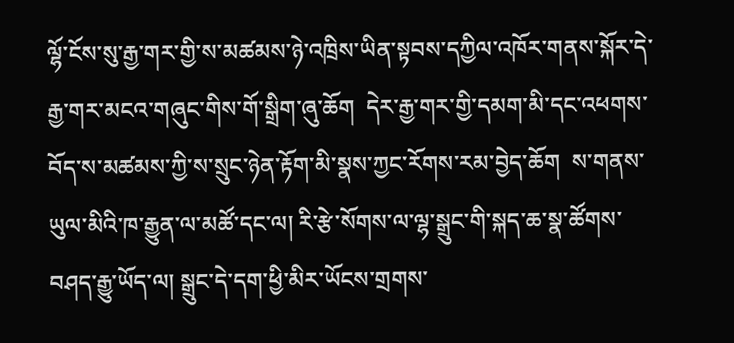ལྷོ་ངོས་སུ་རྒྱ་གར་གྱི་ས་མཚམས་ཉེ་འཁྲིས་ཡིན་སྟབས་དཀྱིལ་འཁོར་གནས་སྐོར་དེ་རྒྱ་གར་མངའ་གཞུང་གིས་གོ་སྒྲིག་ཞུ་ཆོག  དེར་རྒྱ་གར་གྱི་དམག་མི་དང་འཕགས་བོད་ས་མཚམས་ཀྱི་ས་སྲུང་ཉེན་རྟོག་མི་སྣས་ཀྱང་རོགས་རམ་བྱེད་ཆོག  ས་གནས་ཡུལ་མིའི་ཁ་རྒྱུན་ལ་མཚོ་དང་ལ། རི་རྩེ་སོགས་ལ་ལྷ་སྒྲུང་གི་སྐད་ཆ་སྣ་ཚོགས་བཤད་རྒྱུ་ཡོད་ལ། སྒྲུང་དེ་དག་ཕྱི་མིར་ཡོངས་གྲགས་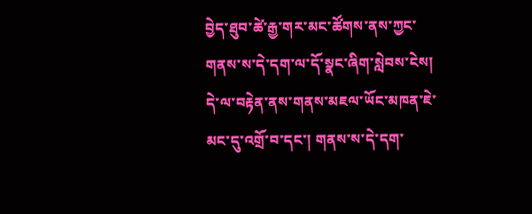བྱེད་ཐུབ་ཚེ་རྒྱ་གར་མང་ཚོགས་ནས་ཀྱང་གནས་ས་དེ་དག་ལ་དོ་སྣང་ཞིག་སླེབས་ངེས། དེ་ལ་བརྟེན་ནས་གནས་མཇལ་ཡོང་མཁན་ཇེ་མང་དུ་འགྲོ་བ་དང་། གནས་ས་དེ་དག་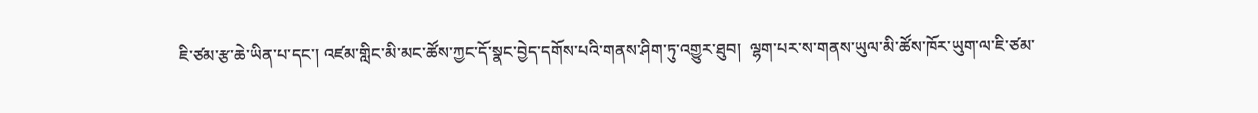ཇི་ཙམ་རྩ་ཆེ་ཡིན་པ་དང་། འཛམ་གླིང་མི་མང་ཚོས་ཀྱང་དོ་སྣང་བྱེད་དགོས་པའི་གནས་ཤིག་ཏུ་འགྱུར་ཐུབ།  ལྷག་པར་ས་གནས་ཡུལ་མི་ཚོས་ཁོར་ཡུག་ལ་ཇི་ཙམ་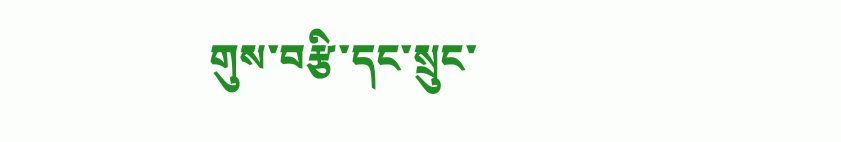གུས་བརྩི་དང་སྲུང་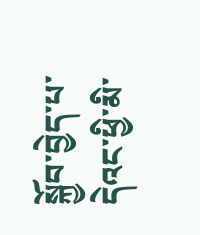སྐྱོབ་བྱེད་པ་དེའང་ཕྱི་མི་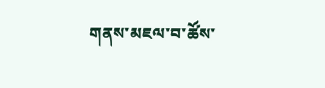གནས་མཇལ་བ་ཚོས་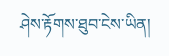ཤེས་རྟོགས་ཐུབ་ངེས་ཡིན།